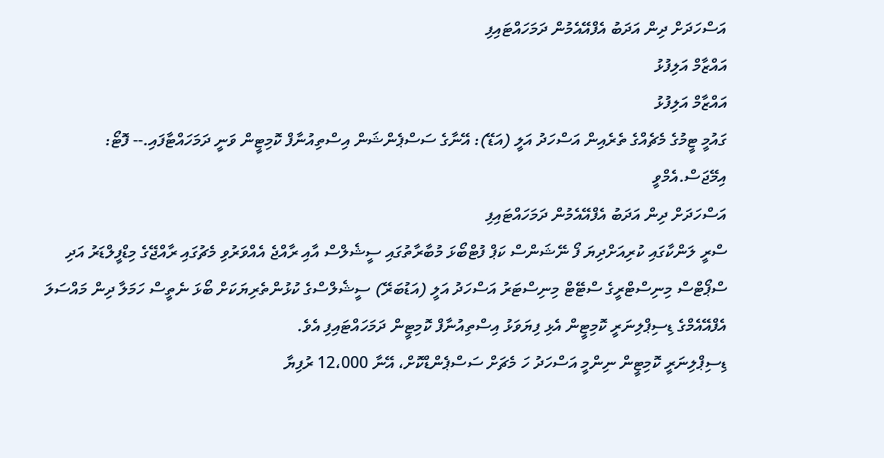އަސްހަދަށް ދިން އަދަބު އެފްއޭއެމުން ދަމަހައްޓައިފި
އައްޒާމް އަލިފުޅު
އައްޒާމް އަލިފުޅު
ގައުމީ ޓީމުގެ މެޗެއްގެ ތެރެއިން އަސްހަދު އަލީ (އަޑޭ): އޭނާގެ ސަސްޕެންޝަން އިސްތިއުނާފް ކޮމިޓީން ވަނީ ދަމަހައްޓާފައި.-- ފޮޓޯ: އިމޭޖަސް.އެމްވީ
އަސްހަދަށް ދިން އަދަބު އެފްއޭއެމުން ދަމަހައްޓައިފި
ސްރީ ލަންކާގައި ކުރިއަށްދިޔަ ފޯ ނޭޝަންސް ކަޕް ފުޓްބޯޅަ މުބާރާތުގައި ސީޝެލްސް އާއި ރާއްޖެ އެއްވަރުވި މެޗުގައި ރާއްޖޭގެ މިޑްފީލްޑަރު އަދި ސްޕޯޓްސް މިނިސްޓްރީގެ ސްޓޭޓް މިނިސްޓަރު އަސްހަދު އަލީ (އަޑުބަރޭ) ސީޝެލްސްގެ ކުޅުންތެރިޔަކަށް ބޯޅަ ނެތީސް ހަމަލާ ދިން މައްސަލަ އެފްއޭއެމްގެ ޑިސިޕްލިނަރީ ކޮމިޓީން އެޅި ފިޔަވަޅު އިސްތިއުނާފް ކޮމިޓީން ދަމަހައްޓައިފި އެވެ.
ޑިސިޕްލިނަރީ ކޮމިޓީން ނިންމީ އަސްހަދު ހަ މެޗަށް ސަސްޕެންޑްކޮށް، އޭނާ 12،000 ރުފިޔާ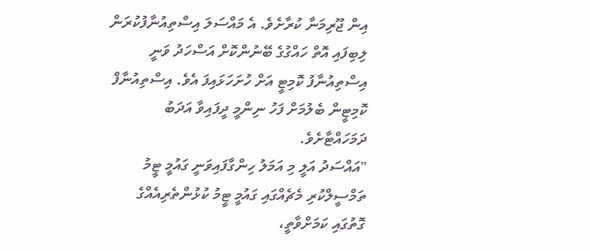އިން ޖޫރިމަނާ ކުރާށެވެ. އެ މައްސަލަ އިސްތިއުނާފުކުރަން ލިބިފައި އޮތް ހައްގުގެ ބޭނުންކޮށް އަސްހަދު ވަނީ އިސްތިއުނާފު ކޮމިޓީ އަށް ހުށަހަޅައިފަ އެވެ. އިސްތިއުނާފް ކޮމިޓީން ބެލުމަށް ފަހު ނިންމީ ދީފައިވާ އަދަބު ދަމަހައްޓާށެވެ.
"އައްސަދު އަލީ މި އަމަލު ހިންގާފައިވަނީ ގައުމީ ޓީމު ތަމްސީލްކުރި މެޗެއްގައި ގައުމީ ޓީމު ކުޅުންތެރިއެއްގެ ގޮތުގައި ކަމަށްވާތީ،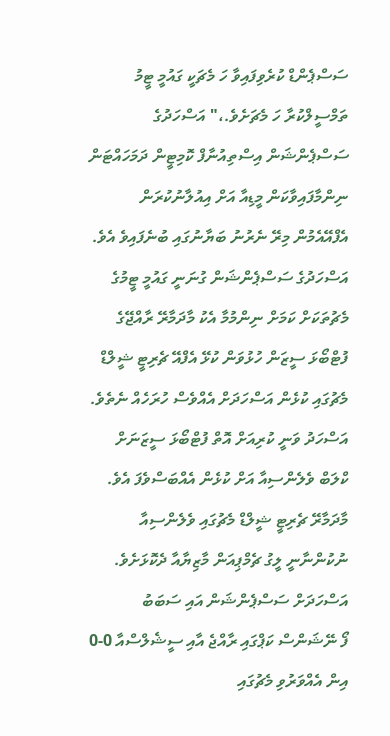ސަސްޕެންޑް ކުރެވިފައިވާ ހަ މެޗަކީ ގައުމީ ޓީމު ތަމްސީލްކުރާ ހަ މެޗަށެވެ.،" އަސްހަދުގެ ސަސްޕެންޝަން އިސްތިއުނާފް ކޮމިޓީން ދަމަހައްޓަން ނިންމާފައިވާކަން މީޑިއާ އަށް އިއުލާނުކުރަން އެފްއޭއެމުން މިރޭ ނެރުނު ބަޔާނުގައި ބުނެފައިވެ އެވެ.
އަސްހަދުގެ ސަސްޕެންޝަން ގުނަނީ ގައުމީ ޓީމުގެ މެޗުތަކަށް ކަމަށް ނިންމުމާ އެކު މާދަމާރޭ ރާއްޖޭގެ ފުޓްބޯޅަ ސީޒަން ހުޅުވަން ކުޅޭ އެފްއޭ ޗެރިޓީ ޝީލްޑް މެޗުގައި ކުޅެން އަސްހަދަށް އެއްވެސް ހުރަހެއް ނެތެވެ.
އަސްހަދު ވަނީ ކުރިއަށް އޮތް ފުޓްބޯޅަ ސީޒަނަށް ކްލަބް ވެލެންސިއާ އަށް ކުޅެން އެއްބަސްވެފަ އެވެ. މާދަމާރޭ ޗެރިޓީ ޝީލްޑް މެޗުގައި ވެލެންސިއާ ނުކުންނާނީ ލީގު ޗެމްޕިއަން މާޒިޔާއާ ދެކޮޅަށެވެ.
އަސްހަދަށް ސަސްޕެންޝަން އައި ސަބަބު
ފޯ ނޭޝަންސް ކަޕްގައި ރާއްޖެ އާއި ސީޝެލްސްއާ 0-0 އިން އެއްވަރުވި މެޗުގައި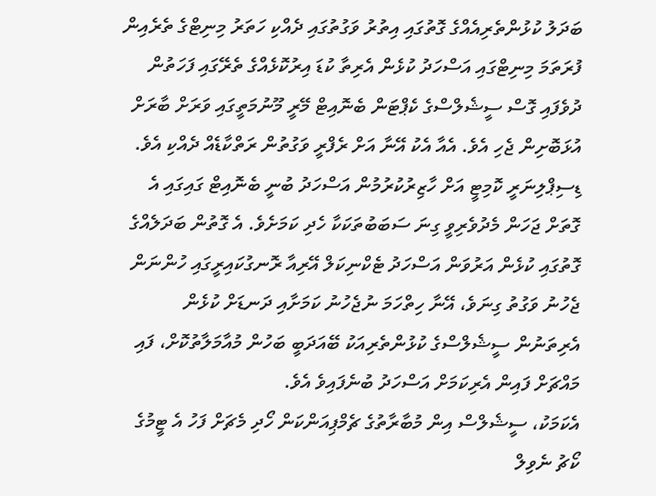ބަދަލު ކުޅުންތެރިއެއްގެ ގޮތުގައި އިތުރު ވަގުތުގައި ދެއްކި ހަތަރު މިނިޓްގެ ތެރެއިން ފުރަތަމަ މިނިޓްގައި އަސްހަދު ކުޅެން އެރިތާ ކުޑަ އިރުކޮޅެއްގެ ތެރޭގައި ފަހަތުން ދުވެފައި ގޮސް ސީޝެލްސްގެ ކެޕްޓަން ބެނޮއިޓް މޭރީ މޫނުމަތީގައި ވަރަށް ބާރަށް އުޅަބޮށިން ޖެހި އެވެ. އެއާ އެކު އޭނާ އަށް ރެފްރީ ވަގުތުން ރަތްކާޑެއް ދެއްކި އެވެ.
ޑިސިޕްލިނަރީ ކޮމިޓީ އަށް ހާޒިރުކުރުމުން އަސްހަދު ބުނީ ބެނޮއިޓް ގައިގައި އެ ގޮތަށް ޖަހަން މެދުވެރިވީ ގިނަ ސަބަބުތަކަކާ ހެދި ކަމަށެވެ. އެ ގޮތުން ބަދަލެއްގެ ގޮތުގައި ކުޅެން އަރުވަން އަސްހަދު ޓެކްނިކަލް އޭރިއާ ރޮނގުކައިރީގައި ހުންނަން ޖެހުނު ވަގުތު ގިނަވެ، އޭނާ ހިތްހަމަ ނުޖެހުނު ކަމަށާއި ދަނޑަށް ކުޅެން އެރިތަނުން ސީޝެލްސްގެ ކުޅުންތެރިއަކު ބޭއަދަބީ ބަހުން މުއާމަލާތުކޮށް، ފައި މައްޗަށް ފައިން އެރިކަމަށް އަސްހަދު ބުނެފައިވެ އެވެ.
އެކަމަކު، ސީޝެލްސް އިން މުބާރާތުގެ ޗެމްޕިއަންކަން ހޯދި މެޗަށް ފަހު އެ ޓީމުގެ ކޯޗު ނެވިލް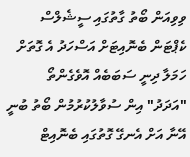ވިވިއަން ބޯތު ގާތުގައި ސީޝެލްސް ކެޕްޓަން ބެނޮއިޓަށް އަސްހަދު އެ ގޮތަށް ހަމަލާ ދިނީ ސަބަބެއް އޮވެގެންތޯ "އަދަދު" އިން ސުވާލުކުރުމުން ބޯތު ބުނީ އޭނާ އަށް އެނގޭ ގޮތުގައި ބެނޮއިޓް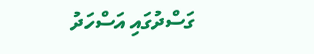ގަސްދުގައި އަސްހަދު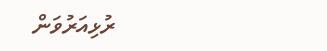ރުޅިއަރުވަން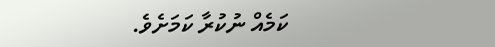ކަމެއް ނުކުރާ ކަމަށެވެ.